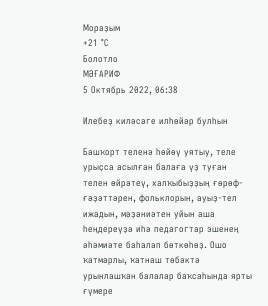Мораҙым
+21 °С
Болотло
МӘҒАРИФ
5 Октябрь 2022, 06:38

Илебеҙ киләсәге илһөйәр булһын

Башҡорт теленә һөйөү уятыу, теле урыҫса асылған балаға үҙ туған телен өйрәтеү, халҡыбыҙҙың ғөрөф-ғәҙәттәрен, фольклорын, ауыҙ-тел ижадын, мәҙәниәтен уйын аша һеңдереүҙә иһә педагогтар эшенең әһәмиәте баһалап бөткөһөҙ. Ошо ҡатмарлы, ҡатнаш төбәктә урынлашҡан балалар баҡсаһында ярты ғүмере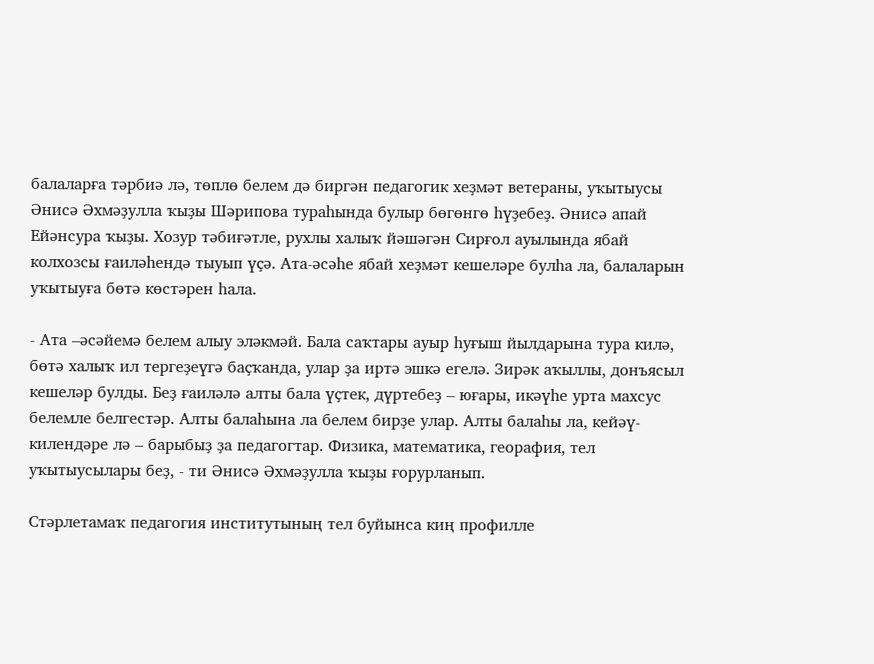балаларға тәрбиә лә, төплө белем дә биргән педагогик хеҙмәт ветераны, уҡытыусы Әнисә Әхмәҙулла ҡыҙы Шәрипова тураһында булыр бөгөнгө һүҙебеҙ. Әнисә апай Ейәнсура ҡыҙы. Хозур тәбиғәтле, рухлы халыҡ йәшәгән Сирғол ауылында ябай колхозсы ғаиләһендә тыуып үҫә. Ата-әсәһе ябай хеҙмәт кешеләре булһа ла, балаларын уҡытыуға бөтә көстәрен һала.

- Ата –әсәйемә белем алыу эләкмәй. Бала саҡтары ауыр һуғыш йылдарына тура килә, бөтә халыҡ ил тергеҙеүгә баҫҡанда, улар ҙа иртә эшкә егелә. Зирәк аҡыллы, донъясыл кешеләр булды. Беҙ ғаиләлә алты бала үҫтек, дүртебеҙ – юғары, икәүһе урта махсус белемле белгестәр. Алты балаһына ла белем бирҙе улар. Алты балаһы ла, кейәү-килендәре лә – барыбыҙ ҙа педагогтар. Физика, математика, георафия, тел уҡытыусылары беҙ, - ти Әнисә Әхмәҙулла ҡыҙы ғорурланып.

Стәрлетамаҡ педагогия институтының тел буйынса киң профилле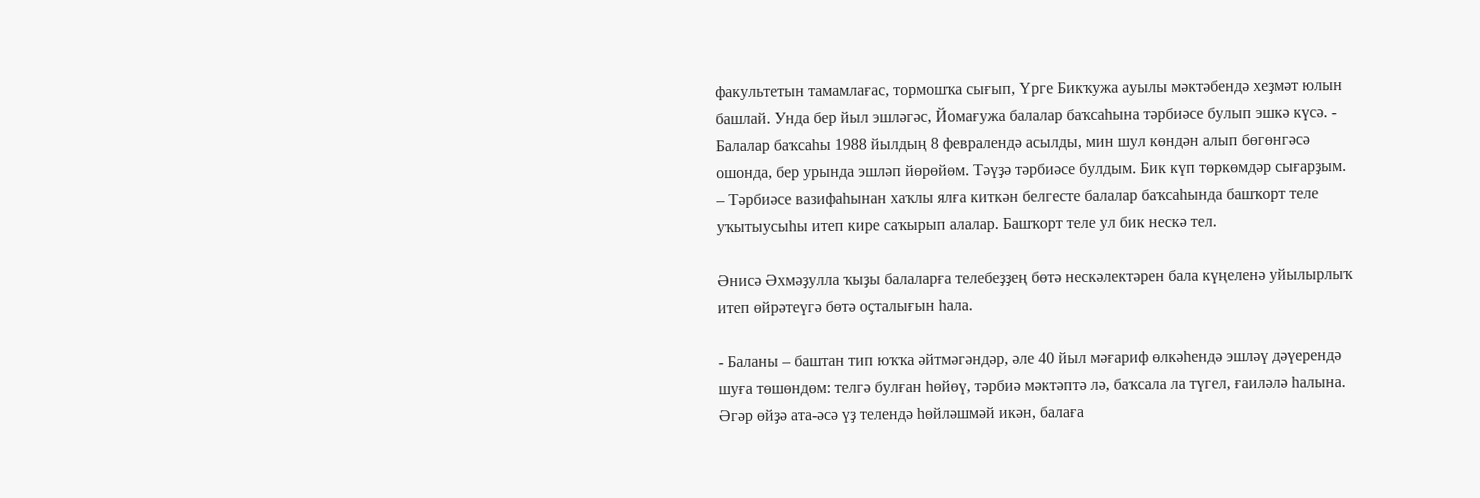факультетын тамамлағас, тормошҡа сығып, Үрге Бикҡужа ауылы мәктәбендә хеҙмәт юлын башлай. Унда бер йыл эшләгәс, Йомағужа балалар баҡсаһына тәрбиәсе булып эшкә күсә. - Балалар баҡсаһы 1988 йылдың 8 февралендә асылды, мин шул көндән алып бөгөнгәсә ошонда, бер урында эшләп йөрөйөм. Тәүҙә тәрбиәсе булдым. Бик күп төркөмдәр сығарҙым. – Тәрбиәсе вазифаһынан хаҡлы ялға киткән белгесте балалар баҡсаһында башҡорт теле уҡытыусыһы итеп кире саҡырып алалар. Башҡорт теле ул бик нескә тел.

Әнисә Әхмәҙулла ҡыҙы балаларға телебеҙҙең бөтә нескәлектәрен бала күңеленә уйылырлыҡ итеп өйрәтеүгә бөтә оҫталығын һала.

- Баланы – баштан тип юҡҡа әйтмәгәндәр, әле 40 йыл мәғариф өлкәһендә эшләү дәүерендә шуға төшөндөм: телгә булған һөйөү, тәрбиә мәктәптә лә, баҡсала ла түгел, ғаиләлә һалына. Әгәр өйҙә ата-әсә үҙ телендә һөйләшмәй икән, балаға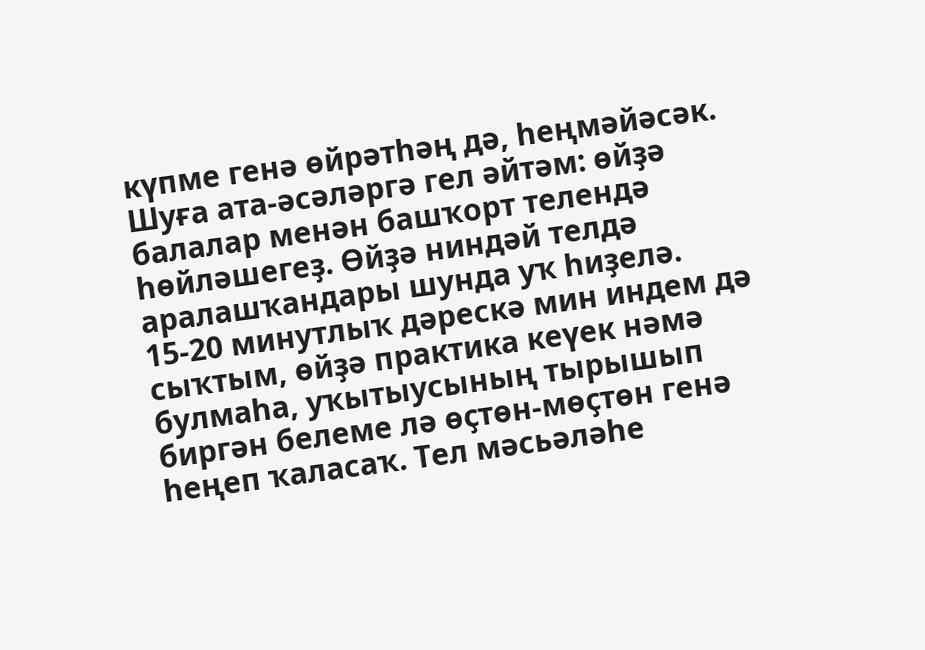күпме генә өйрәтһәң дә, һеңмәйәсәк. Шуға ата-әсәләргә гел әйтәм: өйҙә балалар менән башҡорт телендә һөйләшегеҙ. Өйҙә ниндәй телдә аралашҡандары шунда уҡ һиҙелә. 15-20 минутлыҡ дәрескә мин индем дә сыҡтым, өйҙә практика кеүек нәмә булмаһа, уҡытыусының тырышып биргән белеме лә өҫтөн-мөҫтөн генә һеңеп ҡаласаҡ. Тел мәсьәләһе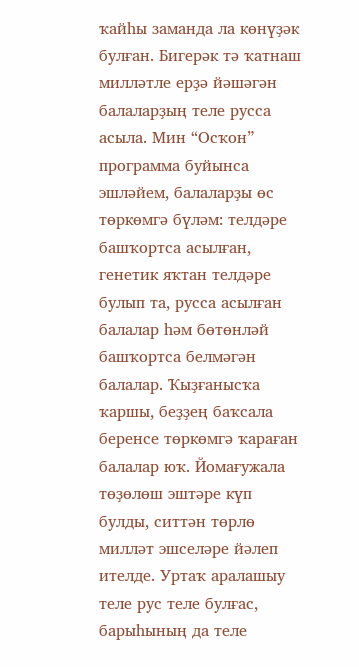ҡайһы заманда ла көнүҙәк булған. Бигерәк тә ҡатнаш милләтле ерҙә йәшәгән балаларҙың теле русса асыла. Мин “Осҡон” программа буйынса эшләйем, балаларҙы өс төркөмгә бүләм: телдәре башҡортса асылған, генетик яҡтан телдәре булып та, русса асылған балалар һәм бөтөнләй башҡортса белмәгән балалар. Ҡыҙғанысҡа ҡаршы, беҙҙең баҡсала беренсе төркөмгә ҡараған балалар юҡ. Йомағужала төҙөлөш эштәре күп булды, ситтән төрлө милләт эшселәре йәлеп ителде. Уртаҡ аралашыу теле рус теле булғас, барыһының да теле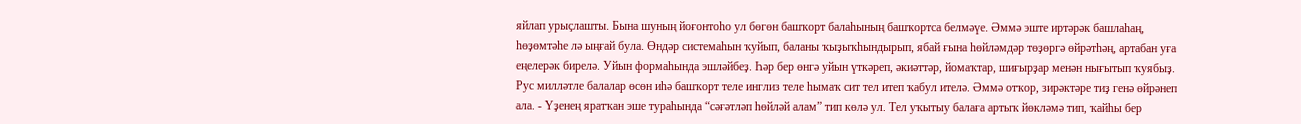яйлап урыҫлашты. Бына шуның йоғонтоһо ул бөгөн башҡорт балаһының башҡортса белмәүе. Әммә эште иртәрәк башлаһаң, һөҙөмтәһе лә ыңғай була. Өндәр системаһын ҡуйып, баланы ҡыҙыҡһындырып, ябай ғына һөйләмдәр төҙөргә өйрәтһәң, артабан уға еңелерәк бирелә. Уйын формаһында эшләйбеҙ. Һәр бер өнгә уйын үткәреп, әкиәттәр, йомаҡтар, шиғырҙар менән нығытып ҡуябыҙ. Рус милләтле балалар өсөн иһә башҡорт теле инглиз теле һымаҡ сит тел итеп ҡабул ителә. Әммә отҡор, зирәктәре тиҙ генә өйрәнеп ала. - Үҙенең яратҡан эше тураһында “сәғәтләп һөйләй алам” тип көлә ул. Тел уҡытыу балаға артыҡ йөкләмә тип, ҡайһы бер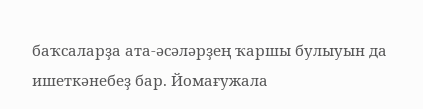баҡсаларҙа ата-әсәләрҙең ҡаршы булыуын да ишеткәнебеҙ бар. Йомағужала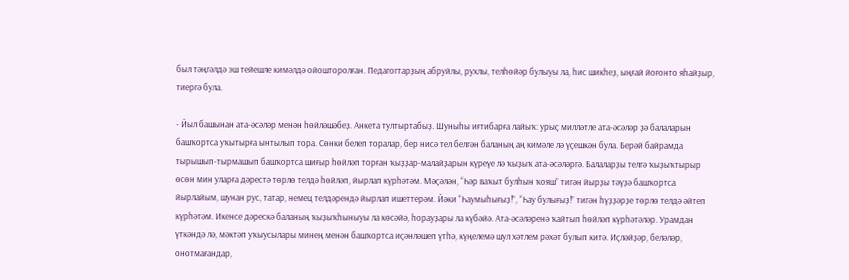был тәңгәлдә эш тейешле кимәлдә ойошторолған. Педагогтарҙың абруйлы, рухлы, телһөйәр булыуы ла, һис шикһеҙ, ыңғай йоғонто яһайҙыр, тиергә була.

- Йыл башынан ата-әсәләр менән һөйләшәбеҙ. Анкета тултыртабыҙ. Шуныһы иғтибарға лайыҡ: урыҫ милләтле ата-әсәләр ҙә балаларын башҡортса уҡытырға ынтылып тора. Сөнки белеп торалар, бер нисә тел белгән баланың аң кимәле лә үҫешкән була. Берәй байрамда тырышып-тырмашып башҡортса шиғыр һөйләп торған ҡыҙҙар-малайҙарын күреүе лә ҡыҙыҡ ата-әсәләргә. Балаларҙы телгә ҡыҙыҡтырыр өсөн мин уларға дәрестә төрлө телдә һөйләп, йырлап күрһәтәм. Мәҫәлән, “Һәр ваҡыт булһын ҡояш” тигән йырҙы тәүҙә башҡортса йырлайым, шунан рус, татар, немец телдәрендә йырлап ишеттерәм. Йәки “Һаумыһығыҙ!”, “Һау булығыҙ!” тигән һүҙҙәрҙе төрлө телдә әйтеп күрһәтәм. Икенсе дәрескә баланың ҡыҙыҡһыныуы ла көсәйә, һорауҙары ла күбәйә. Ата-әсәләренә ҡайтып һөйләп күрһәтәләр. Урамдан үткәндә лә, мәктәп уҡыусылары минең менән башҡортса иҫәнләшеп үтһә, күңелемә шул хәтлем рәхәт булып китә. Иҫләйҙәр, беләләр, онотмағандар,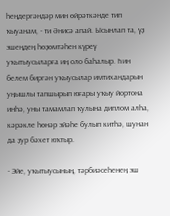һеңдергәндәр мин өйрәткәнде тип ҡыуанам, - ти Әнисә апай. Ысынлап та, үҙ эшеңдең һөҙөмтәһен күреү уҡытыусыларға иң оло баһалыр. Һин белем биргән уҡыусылар имтихандарын уңышлы тапшырып юғары уҡыу йортона инһә, уны тамамлап ҡулына диплом алһа, кәрәкле һөнәр эйәһе булып китһә, шунан да ҙур бәхет юҡтыр.

- Эйе, уҡытыусының, тәрбиәсеһенең эш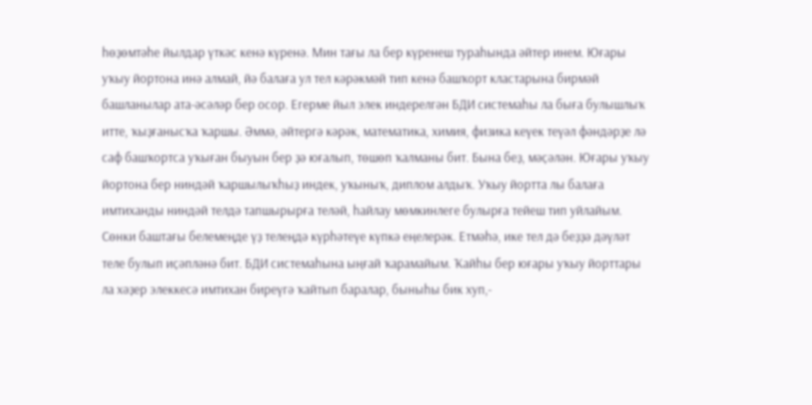һөҙөмтәһе йылдар үткәс кенә күренә. Мин тағы ла бер күренеш тураһында әйтер инем. Юғары уҡыу йортона инә алмай, йә балаға ул тел кәрәкмәй тип кенә башҡорт кластарына бирмәй башланылар ата-әсәләр бер осор. Егерме йыл элек индерелгән БДИ системаһы ла быға булышлыҡ итте, ҡыҙғанысҡа ҡаршы. Әммә, әйтергә кәрәк, математика, химия, физика кеүек теүәл фәндәрҙе лә саф башҡортса уҡыған быуын бер ҙә юғалып, төшөп ҡалманы бит. Бына беҙ, мәҫәлән. Юғары уҡыу йортона бер ниндәй ҡаршылыҡһыҙ индек, уҡыныҡ, диплом алдыҡ. Уҡыу йортта лы балаға имтиханды ниндәй телдә тапшырырға теләй, һайлау мөмкинлеге булырға тейеш тип уйлайым. Сөнки баштағы белемеңде үҙ телеңдә күрһәтеүе күпкә еңелерәк. Етмәһә, ике тел дә беҙҙә дәүләт теле булып иҫәпләнә бит. БДИ системаһына ыңғай ҡарамайым. Ҡайһы бер юғары уҡыу йорттары ла хәҙер элеккесә имтихан биреүгә ҡайтып баралар, быныһы бик хуп,-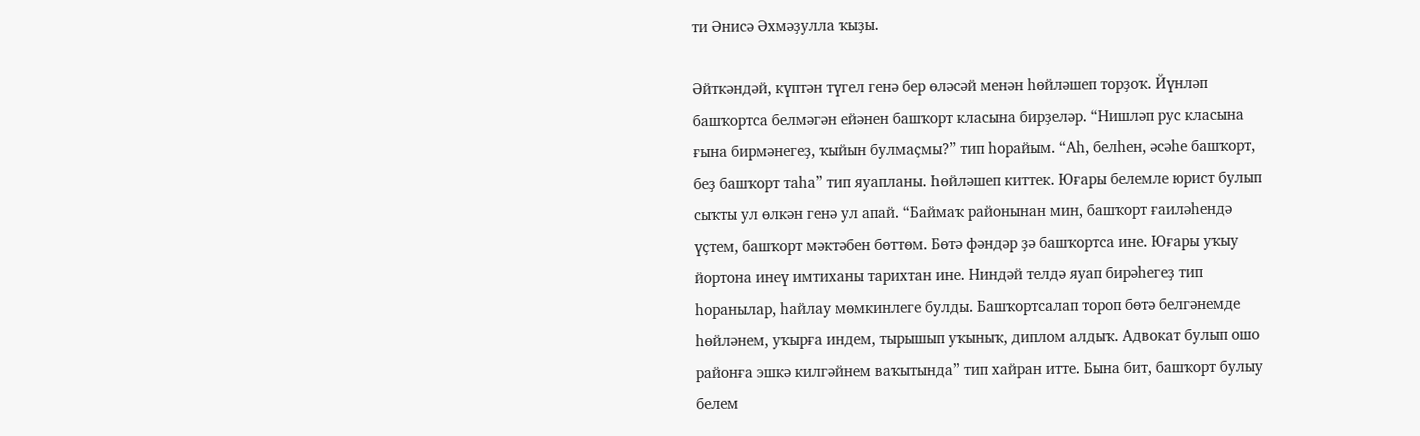ти Әнисә Әхмәҙулла ҡыҙы.

Әйткәндәй, күптән түгел генә бер өләсәй менән һөйләшеп торҙоҡ. Йүнләп башҡортса белмәгән ейәнен башҡорт класына бирҙеләр. “Нишләп рус класына ғына бирмәнегеҙ, ҡыйын булмаҫмы?” тип һорайым. “Аһ, белһен, әсәһе башҡорт, беҙ башҡорт таһа” тип яуапланы. Һөйләшеп киттек. Юғары белемле юрист булып сыҡты ул өлкән генә ул апай. “Баймаҡ районынан мин, башҡорт ғаиләһендә үҫтем, башҡорт мәктәбен бөттөм. Бөтә фәндәр ҙә башҡортса ине. Юғары уҡыу йортона инеү имтиханы тарихтан ине. Ниндәй телдә яуап бирәһегеҙ тип һоранылар, һайлау мөмкинлеге булды. Башҡортсалап тороп бөтә белгәнемде һөйләнем, уҡырға индем, тырышып уҡыныҡ, диплом алдыҡ. Адвокат булып ошо районға эшкә килгәйнем ваҡытында” тип хайран итте. Бына бит, башҡорт булыу белем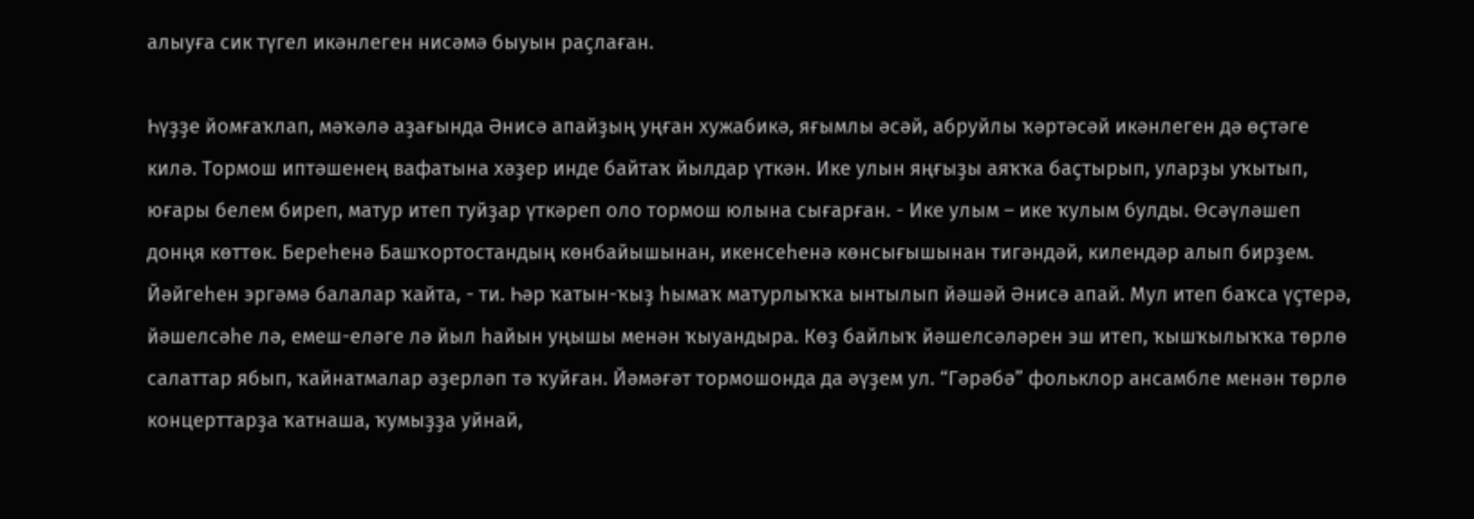алыуға сик түгел икәнлеген нисәмә быуын раҫлаған.

Һүҙҙе йомғаҡлап, мәҡәлә аҙағында Әнисә апайҙың уңған хужабикә, яғымлы әсәй, абруйлы ҡәртәсәй икәнлеген дә өҫтәге килә. Тормош иптәшенең вафатына хәҙер инде байтаҡ йылдар үткән. Ике улын яңғыҙы аяҡҡа баҫтырып, уларҙы уҡытып, юғары белем биреп, матур итеп туйҙар үткәреп оло тормош юлына сығарған. - Ике улым – ике ҡулым булды. Өсәүләшеп донңя көттөк. Береһенә Башҡортостандың көнбайышынан, икенсеһенә көнсығышынан тигәндәй, килендәр алып бирҙем. Йәйгеһен эргәмә балалар ҡайта, - ти. Һәр ҡатын-ҡыҙ һымаҡ матурлыҡҡа ынтылып йәшәй Әнисә апай. Мул итеп баҡса үҫтерә, йәшелсәһе лә, емеш-еләге лә йыл һайын уңышы менән ҡыуандыра. Көҙ байлыҡ йәшелсәләрен эш итеп, ҡышҡылыҡҡа төрлө салаттар ябып, ҡайнатмалар әҙерләп тә ҡуйған. Йәмәғәт тормошонда да әүҙем ул. “Гәрәбә” фольклор ансамбле менән төрлө концерттарҙа ҡатнаша, ҡумыҙҙа уйнай,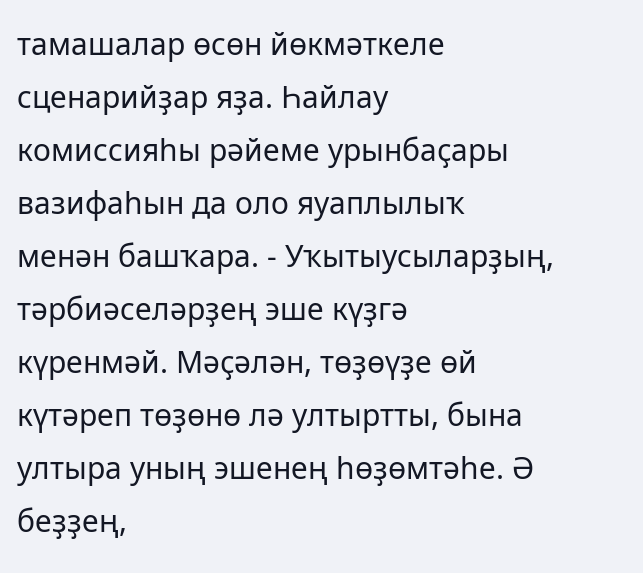тамашалар өсөн йөкмәткеле сценарийҙар яҙа. Һайлау комиссияһы рәйеме урынбаҫары вазифаһын да оло яуаплылыҡ менән башҡара. - Уҡытыусыларҙың, тәрбиәселәрҙең эше күҙгә күренмәй. Мәҫәлән, төҙөүҙе өй күтәреп төҙөнө лә ултыртты, бына ултыра уның эшенең һөҙөмтәһе. Ә беҙҙең,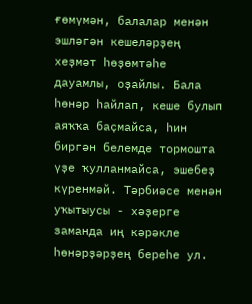ғөмүмән, балалар менән эшләгән кешеләрҙең хеҙмәт һөҙөмтәһе дауамлы, оҙайлы. Бала һөнәр һайлап, кеше булып аяҡҡа баҫмайса, һин биргән белемде тормошта үҙе ҡулланмайса, эшебеҙ күренмәй. Тәрбиәсе менән уҡытыусы - хәҙерге заманда иң кәрәкле һөнәрҙәрҙең береһе ул.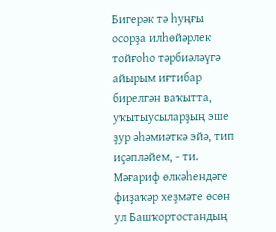Бигерәк тә һуңғы осорҙа илһөйәрлек тойғоһо тәрбиәләүгә айырым иғтибар бирелгән ваҡытта, уҡытыусыларҙың эше ҙур әһәмиәткә эйә, тип иҫәпләйем, - ти. Мәғариф өлкәһендәге фиҙаҡәр хеҙмәте өсөн ул Башҡортостандың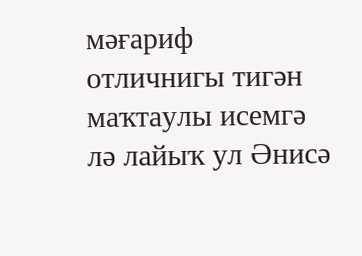мәғариф отличнигы тигән маҡтаулы исемгә лә лайыҡ ул Әнисә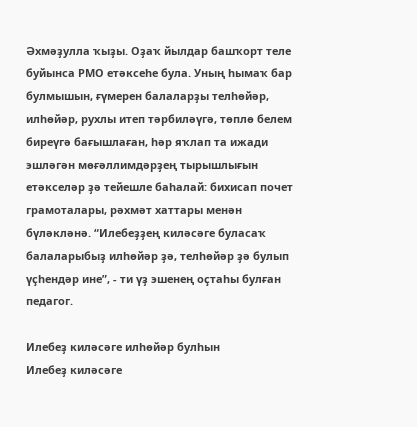Әхмәҙулла ҡыҙы. Оҙаҡ йылдар башҡорт теле буйынса РМО етәксеһе була. Уның һымаҡ бар булмышын, ғүмерен балаларҙы телһөйәр, илһөйәр, рухлы итеп тәрбиләүгә, төплө белем биреүгә бағышлаған, һәр яҡлап та ижади эшләгән мөғәллимдәрҙең тырышлығын етәкселәр ҙә тейешле баһалай: бихисап почет грамоталары, рәхмәт хаттары менән бүләкләнә. “Илебеҙҙең киләсәге буласаҡ балаларыбыҙ илһөйәр ҙә, телһөйәр ҙә булып үҫһендәр ине”, - ти үҙ эшенең оҫтаһы булған педагог.

Илебеҙ киләсәге илһөйәр булһын
Илебеҙ киләсәге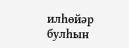илһөйәр булһын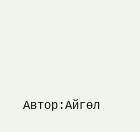Автор:Айгөл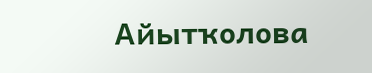Айытҡолова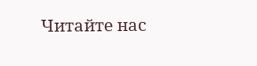Читайте нас